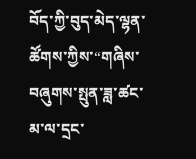བོད་ཀྱི་བུད་མེད་ལྷན་ཚོགས་ཀྱིས་“གཞིས་བཞུགས་སྤུན་ཟླ་ཚང་མ་ལ་དྲང་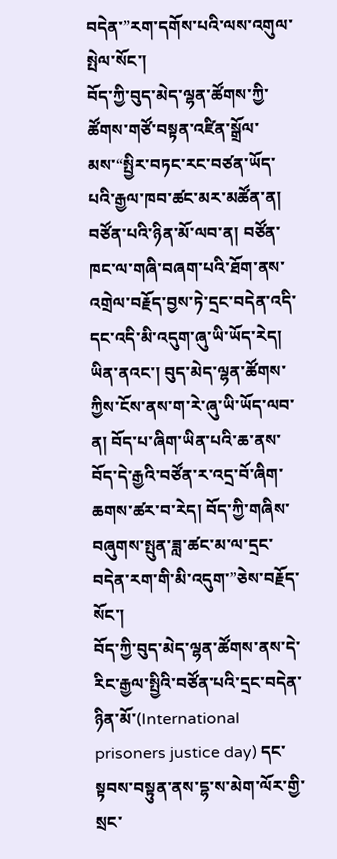བདེན་”རག་དགོས་པའི་ལས་འགུལ་སྤེལ་སོང་།
བོད་ཀྱི་བུད་མེད་ལྷན་ཚོགས་ཀྱི་ཚོགས་གཙོ་བསྟན་འཛིན་སྒྲོལ་མས་“སྤྱིར་བཏང་རང་བཙན་ཡོད་པའི་རྒྱལ་ཁབ་ཚང་མར་མཚོན་ན། བཙོན་པའི་ཉིན་མོ་ལབ་ན། བཙོན་ཁང་ལ་གཞི་བཞག་པའི་ཐོག་ནས་འགྲེལ་བརྗོད་བྱས་ཏེ་དྲང་བདེན་འདི་དང་འདི་མི་འདུག་ཞུ་ཡི་ཡོད་རེད། ཡིན་ནའང་། བུད་མེད་ལྷན་ཚོགས་ཀྱིས་ངོས་ནས་ག་རེ་ཞུ་ཡི་ཡོད་ལབ་ན། བོད་པ་ཞིག་ཡིན་པའི་ཆ་ནས་བོད་དེ་རྒྱའི་བཙོན་ར་འདྲ་བོ་ཞིག་ཆགས་ཚར་བ་རེད། བོད་ཀྱི་གཞིས་བཞུགས་སྤུན་ཟླ་ཚང་མ་ལ་དྲང་བདེན་རག་གི་མི་འདུག་”ཅེས་བརྗོད་སོང་།
བོད་ཀྱི་བུད་མེད་ལྷན་ཚོགས་ནས་དེ་རིང་རྒྱལ་སྤྱིའི་བཙོན་པའི་དྲང་བདེན་ཉིན་མོ་(International prisoners justice day) དང་སྟབས་བསྟུན་ནས་དྷ་ས་མེག་ལོར་གྱི་སྲང་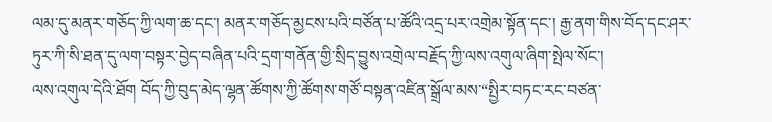ལམ་དུ་མནར་གཅོད་ཀྱི་ལག་ཆ་དང་། མནར་གཅོད་མྱངས་པའི་བཙོན་པ་ཚོའི་འདྲ་པར་འགྲེམ་སྟོན་དང་། རྒྱ་ནག་གིས་བོད་དང་ཤར་ཏུར་ཀི་སི་ཐན་དུ་ལག་བསྟར་བྱེད་བཞིན་པའི་དྲག་གནོན་གྱི་སྲིད་བྱུས་འགྲེལ་བརྗོད་ཀྱི་ལས་འགུལ་ཞིག་སྤེལ་སོང་།
ལས་འགུལ་དེའི་ཐོག བོད་ཀྱི་བུད་མེད་ལྷན་ཚོགས་ཀྱི་ཚོགས་གཙོ་བསྟན་འཛིན་སྒྲོལ་མས་“སྤྱིར་བཏང་རང་བཙན་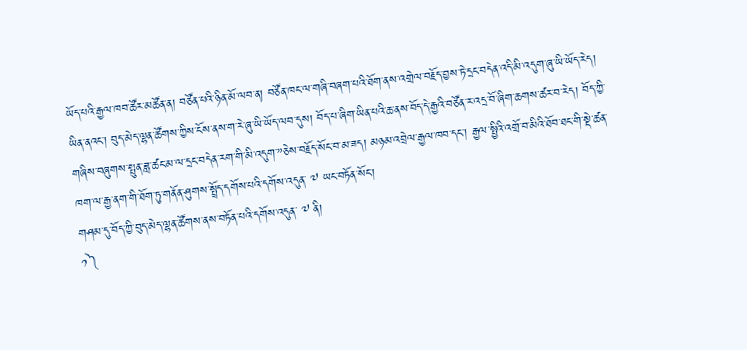ཡོད་པའི་རྒྱལ་ཁབ་ཚོར་མཚོན་ན། བཙོན་པའི་ཉིན་མོ་ལབ་ན། བཙོན་ཁང་ལ་གཞི་བཞག་པའི་ཐོག་ནས་འགྲེལ་བརྗོད་བྱས་ཏེ་དྲང་བདེན་འདི་མི་འདུག་ཞུ་ཡི་ཡོད་རེད། ཡིན་ནའང་། བུད་མེད་ལྷན་ཚོགས་ཀྱིས་ངོས་ནས་ག་རེ་ཞུ་ཡི་ཡོད་ལབ་དུས། བོད་པ་ཞིག་ཡིན་པའི་ཆ་ནས་བོད་དེ་རྒྱའི་བཙོན་ར་འདྲ་བོ་ཞིག་ཆགས་ཚར་བ་རེད། བོད་ཀྱི་གཞིས་བཞུགས་སྤུན་ཟླ་ཚང་མ་ལ་དྲང་བདེན་རག་གི་མི་འདུག་”ཅེས་བརྗོད་སོང་བ་མ་ཟད། མཉམ་འབྲེལ་རྒྱལ་ཁབ་དང་། རྒྱལ་སྤྱིའི་འགྲོ་བ་མིའི་ཐོབ་ཐང་གི་སྡེ་ཚན་ཁག་ལ་རྒྱ་ནག་གི་ཐོག་ཏུ་གནོན་ཤུགས་སྤྲོད་དགོས་པའི་དགོས་འདུན་ ༧ ཡང་བཏོན་སོང་།
གཤམ་དུ་བོད་ཀྱི་བུད་མེད་ལྷན་ཚོགས་ནས་བཏོན་པའི་དགོས་འདུན་ ༧ ནི།
༡༽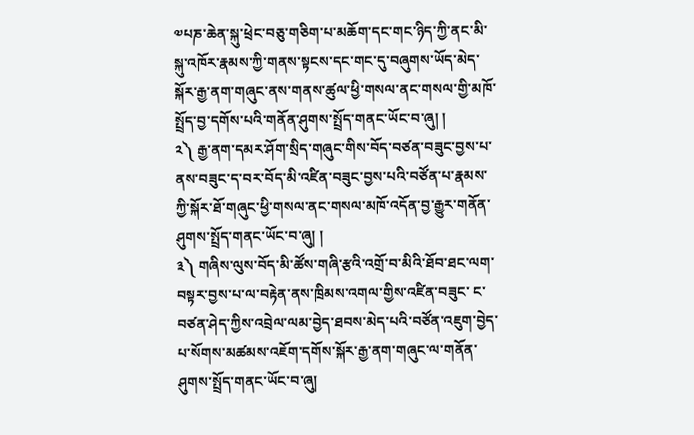༧པཎ་ཆེན་སྐུ་ཕྲེང་བཅུ་གཅིག་པ་མཆོག་དང་གང་ཉིད་ཀྱི་ནང་མི་སྐུ་འཁོར་རྣམས་ཀྱི་གནས་སྟངས་དང་གང་དུ་བཞུགས་ཡོད་མེད་སྐོར་རྒྱ་ནག་གཞུང་ནས་གནས་ཚུལ་ཕྱི་གསལ་ནང་གསལ་གྱི་མཁོ་སྤྲོད་བྱ་དགོས་པའི་གནོན་ཤུགས་སྤྲོད་གནང་ཡོང་བ་ཞུ། །
༢༽ རྒྱ་ནག་དམར་ཤོག་སྲིད་གཞུང་གིས་བོད་བཙན་བཟུང་བྱས་པ་ནས་བཟུང་ད་བར་བོད་མི་འཛིན་བཟུང་བྱས་པའི་བཙོན་པ་རྣམས་ཀྱི་སྐོར་ཐོ་གཞུང་ཕྱི་གསལ་ནང་གསལ་མཁོ་འདོན་བྱ་རྒྱུར་གནོན་ཤུགས་སྤྲོད་གནང་ཡོང་བ་ཞུ། །
༣༽ གཞིས་ལུས་བོད་མི་ཚོས་གཞི་རྩའི་འགྲོ་བ་མིའི་ཐོབ་ཐང་ལག་བསྟར་བྱས་པ་ལ་བརྟེན་ནས་ཁྲིམས་འགལ་གྱིས་འཛིན་བཟུང་ ང་བཙན་ཤེད་ཀྱིས་འབྲེལ་ལམ་བྱེད་ཐབས་མེད་པའི་བཙོན་འཇུག་བྱེད་པ་སོགས་མཚམས་འཇོག་དགོས་སྐོར་རྒྱ་ནག་གཞུང་ལ་གནོན་ཤུགས་སྤྲོད་གནང་ཡོང་བ་ཞུ།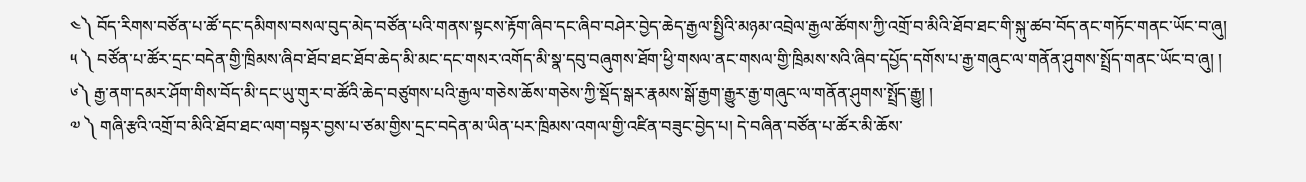༤༽ བོད་རིགས་བཙོན་པ་ཚོ་དང་དམིགས་བསལ་བུད་མེད་བཙོན་པའི་གནས་སྟངས་རྟོག་ཞིབ་དང་ཞིབ་བཤེར་བྱེད་ཆེད་རྒྱལ་སྤྱིའི་མཉམ་འབྲེལ་རྒྱལ་ཚོགས་ཀྱི་འགྲོ་བ་མིའི་ཐོབ་ཐང་གི་སྐུ་ཚབ་བོད་ནང་གཏོང་གནང་ཡོང་བ་ཞུ།
༥ ༽ བཙོན་པ་ཚོར་དྲང་བདེན་གྱི་ཁྲིམས་ཞིབ་ཐོབ་ཐང་ཐོབ་ཆེད་མི་མང་དང་གསར་འགོད་མི་སྣ་དབུ་བཞུགས་ཐོག་ཕྱི་གསལ་ནང་གསལ་གྱི་ཁྲིམས་སའི་ཞིབ་དཔྱོད་དགོས་པ་རྒྱ་གཞུང་ལ་གནོན་ཤུགས་སྤྲོད་གནང་ཡོང་བ་ཞུ། །
༦༽ རྒྱ་ནག་དམར་ཤོག་གིས་བོད་མི་དང་ཡུ་གུར་བ་ཚོའི་ཆེད་བཙུགས་པའི་རྒྱལ་གཅེས་ཆོས་གཅེས་ཀྱི་སྡོད་སྒར་རྣམས་སྒོ་རྒྱག་རྒྱུར་རྒྱ་གཞུང་ལ་གནོན་ཤུགས་སྤྲོད་རྒྱུ། །
༧ ༽ གཞི་རྩའི་འགྲོ་བ་མིའི་ཐོབ་ཐང་ལག་བསྟར་བྱས་པ་ཙམ་གྱིས་དྲང་བདེན་མ་ཡིན་པར་ཁྲིམས་འགལ་གྱི་འཛིན་བཟུང་བྱེད་པ། དེ་བཞིན་བཙོན་པ་ཚོར་མི་ཆོས་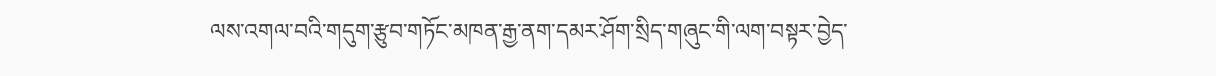ལས་འགལ་བའི་གདུག་རྩུབ་གཏོང་མཁན་རྒྱ་ནག་དམར་ཤོག་སྲིད་གཞུང་གི་ལག་བསྟར་བྱེད་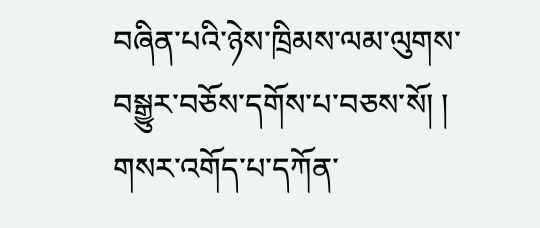བཞིན་པའི་ཉེས་ཁྲིམས་ལམ་ལུགས་བསྒྱུར་བཅོས་དགོས་པ་བཅས་སོ། །
གསར་འགོད་པ་དཀོན་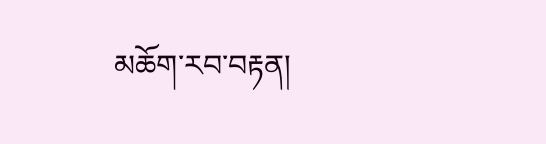མཆོག་རབ་བརྟན།